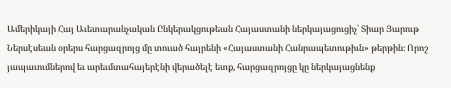Ամերիկայի Հայ Աւետարանչական Ընկերակցութեան Հայաստանի ներկայացուցիչ՝ Տիար Յարութ Ներսէսեան օրերս հարցազրոյց մը տուած հայրենի «Հայաստանի Հանրապետութիւն» թերթին։ Որոշ յապաւումներով եւ արեւմտահայերէնի վերածելէ ետք, հարցազրոյցը կը ներկայացնենք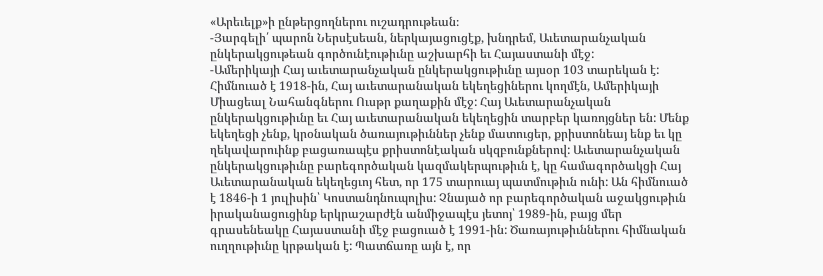«Արեւելք»ի ընթերցողներու ուշադրութեան։
-Յարգելի՛ պարոն Ներսէսեան, ներկայացուցէք, խնդրեմ, Աւետարանչական ընկերակցութեան գործունէութիւնը աշխարհի եւ Հայաստանի մէջ:
-Ամերիկայի Հայ աւետարանչական ընկերակցութիւնը այսօր 103 տարեկան է: Հիմնուած է 1918-ին, Հայ աւետարանական եկեղեցիներու կողմէն, Ամերիկայի Միացեալ Նահանգներու Ուսթր քաղաքին մէջ: Հայ Աւետարանչական ընկերակցութիւնը եւ Հայ աւետարանական եկեղեցին տարբեր կառոյցներ են: Մենք եկեղեցի չենք, կրօնական ծառայութիւններ չենք մատուցեր, քրիստոնեայ ենք եւ կը ղեկավարուինք բացառապէս քրիստոնէական սկզբունքներով: Աւետարանչական ընկերակցութիւնը բարեգործական կազմակերպութիւն է, կը համագործակցի Հայ Աւետարանական եկեղեցւոյ հետ, որ 175 տարուայ պատմութիւն ունի: Ան հիմնուած է 1846-ի 1 յուլիսին՝ Կոստանդնուպոլիս: Չնայած որ բարեգործական աջակցութիւն իրականացուցինք երկրաշարժէն անմիջապէս յետոյ՝ 1989-ին, բայց մեր գրասենեակը Հայաստանի մէջ բացուած է 1991-ին: Ծառայութիւններու հիմնական ուղղութիւնը կրթական է: Պատճառը այն է, որ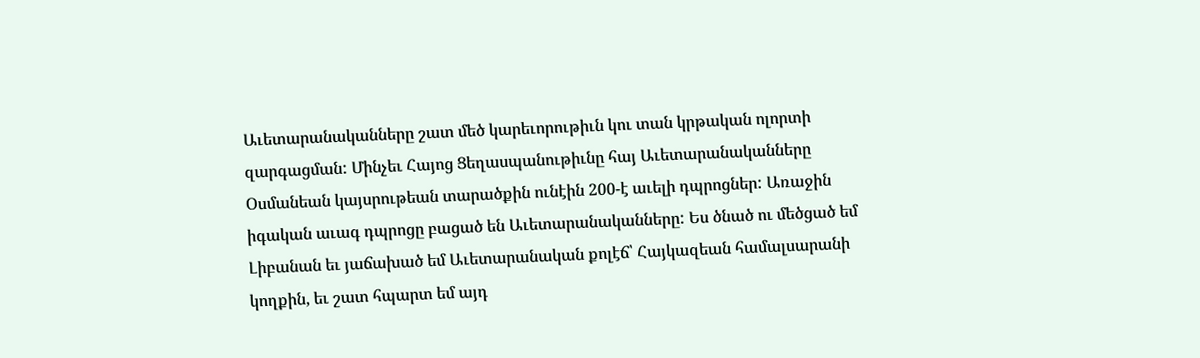Աւետարանականները շատ մեծ կարեւորութիւն կու տան կրթական ոլորտի զարգացման: Մինչեւ Հայոց Ցեղասպանութիւնը հայ Աւետարանականները Օսմանեան կայսրութեան տարածքին ունէին 200-է աւելի դպրոցներ: Առաջին իգական աւագ դպրոցը բացած են Աւետարանականները: Ես ծնած ու մեծցած եմ Լիբանան եւ յաճախած եմ Աւետարանական քոլէճ՝ Հայկազեան համալսարանի կողքին, եւ շատ հպարտ եմ այդ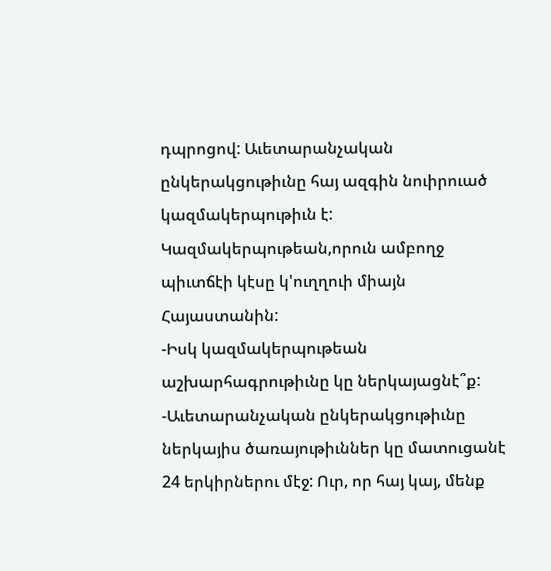դպրոցով: Աւետարանչական ընկերակցութիւնը հայ ազգին նուիրուած կազմակերպութիւն է: Կազմակերպութեան,որուն ամբողջ պիւտճէի կէսը կ'ուղղուի միայն Հայաստանին:
-Իսկ կազմակերպութեան աշխարհագրութիւնը կը ներկայացնէ՞ք:
-Աւետարանչական ընկերակցութիւնը ներկայիս ծառայութիւններ կը մատուցանէ 24 երկիրներու մէջ: Ուր, որ հայ կայ, մենք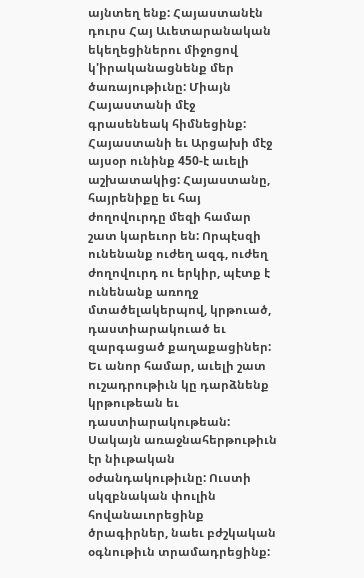այնտեղ ենք: Հայաստանէն դուրս Հայ Աւետարանական եկեղեցիներու միջոցով կ'իրականացնենք մեր ծառայութիւնը: Միայն Հայաստանի մէջ գրասենեակ հիմնեցինք: Հայաստանի եւ Արցախի մէջ այսօր ունինք 450-է աւելի աշխատակից: Հայաստանը, հայրենիքը եւ հայ ժողովուրդը մեզի համար շատ կարեւոր են: Որպէսզի ունենանք ուժեղ ազգ, ուժեղ ժողովուրդ ու երկիր, պէտք է ունենանք առողջ մտածելակերպով, կրթուած, դաստիարակուած եւ զարգացած քաղաքացիներ: Եւ անոր համար, աւելի շատ ուշադրութիւն կը դարձնենք կրթութեան եւ դաստիարակութեան: Սակայն առաջնահերթութիւն էր նիւթական օժանդակութիւնը: Ուստի սկզբնական փուլին հովանաւորեցինք ծրագիրներ, նաեւ բժշկական օգնութիւն տրամադրեցինք: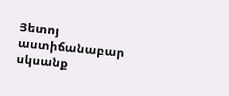Յետոյ աստիճանաբար սկսանք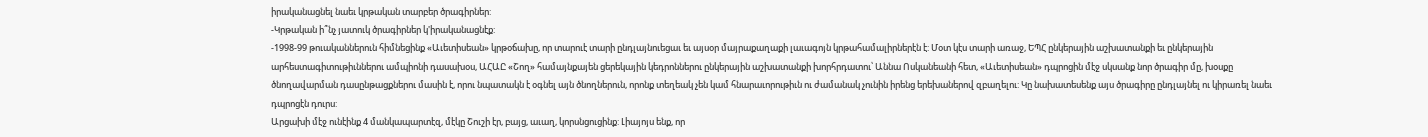իրականացնել նաեւ կրթական տարբեր ծրագիրներ:
-Կրթական ի՞նչ յատուկ ծրագիրներ կ'իրականացնէք:
-1998-99 թուականներուն հիմնեցինք «Աւետիսեան» կրթօճախը, որ տարուէ տարի ընդլայնուեցաւ եւ այսօր մայրաքաղաքի լաւագոյն կրթահամալիրներէն է: Մօտ կէս տարի առաջ, ԵՊՀ ընկերային աշխատանքի եւ ընկերային արհեստագիտութիւններու ամպիոնի դասախօս, ԱՀԱԸ «Շող» համայնքայեն ցերեկային կեդրոններու ընկերային աշխատանքի խորհրդատու՝ Աննա Ոսկանեանի հետ, «Աւետիսեան» դպրոցին մէջ սկսանք նոր ծրագիր մը, խօսքը ծնողավարման դասընթացքներու մասին է, որու նպատակն է օգնել այն ծնողներուն, որոնք տեղեակ չեն կամ հնարաւորութիւն ու ժամանակ չունին իրենց երեխաներով զբաղելու: Կը նախատեսենք այս ծրագիրը ընդլայնել ու կիրառել նաեւ դպրոցէն դուրս:
Արցախի մէջ ունէինք 4 մանկապարտէզ, մէկը Շուշի էր, բայց, աւաղ, կորսնցուցինք: Լիայոյս ենք, որ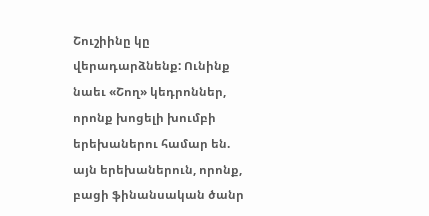Շուշիինը կը վերադարձնենք: Ունինք նաեւ «Շող» կեդրոններ, որոնք խոցելի խումբի երեխաներու համար են. այն երեխաներուն, որոնք, բացի ֆինանսական ծանր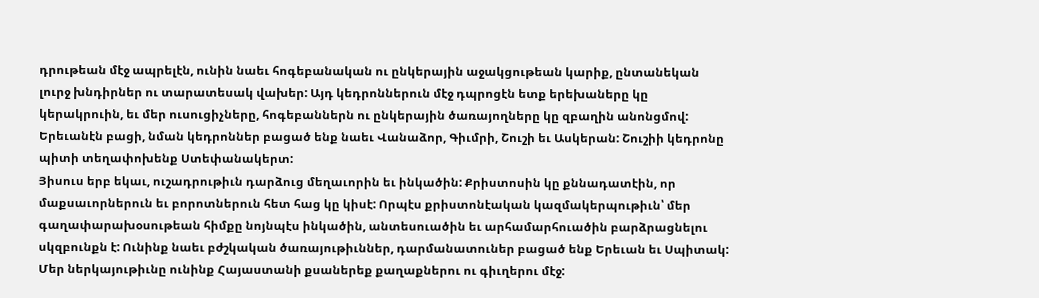դրութեան մէջ ապրելէն, ունին նաեւ հոգեբանական ու ընկերային աջակցութեան կարիք, ընտանեկան լուրջ խնդիրներ ու տարատեսակ վախեր: Այդ կեդրոններուն մէջ դպրոցէն ետք երեխաները կը կերակրուին, եւ մեր ուսուցիչները, հոգեբաններն ու ընկերային ծառայողները կը զբաղին անոնցմով: Երեւանէն բացի, նման կեդրոններ բացած ենք նաեւ Վանաձոր, Գիւմրի, Շուշի եւ Ասկերան: Շուշիի կեդրոնը պիտի տեղափոխենք Ստեփանակերտ:
Յիսուս երբ եկաւ, ուշադրութիւն դարձուց մեղաւորին եւ ինկածին: Քրիստոսին կը քննադատէին, որ մաքսաւորներուն եւ բորոտներուն հետ հաց կը կիսէ: Որպէս քրիստոնէական կազմակերպութիւն՝ մեր գաղափարախօսութեան հիմքը նոյնպէս ինկածին, անտեսուածին եւ արհամարհուածին բարձրացնելու սկզբունքն է: Ունինք նաեւ բժշկական ծառայութիւններ, դարմանատուներ բացած ենք Երեւան եւ Սպիտակ: Մեր ներկայութիւնը ունինք Հայաստանի քսաներեք քաղաքներու ու գիւղերու մէջ: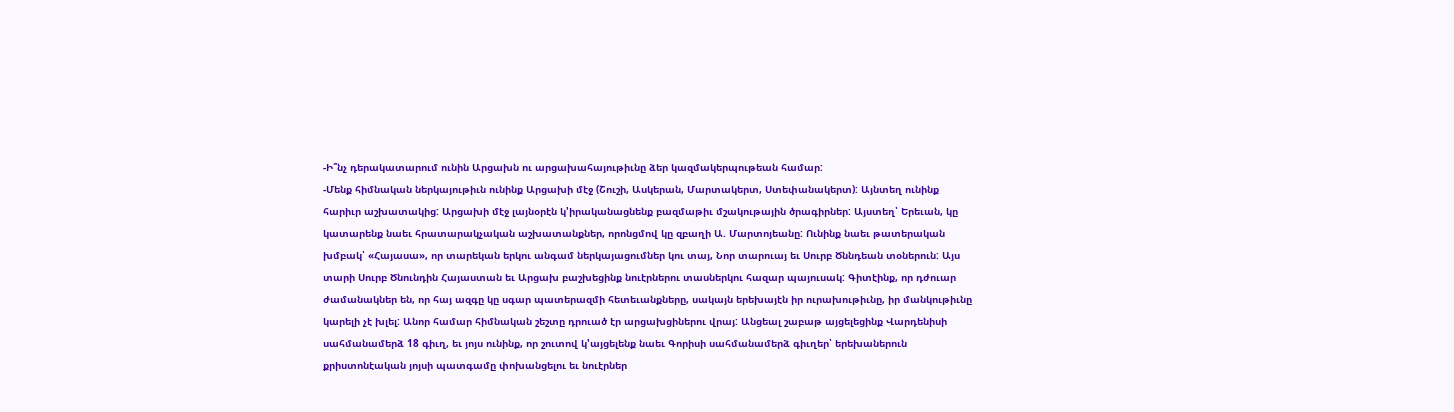-Ի՞նչ դերակատարում ունին Արցախն ու արցախահայութիւնը ձեր կազմակերպութեան համար:
-Մենք հիմնական ներկայութիւն ունինք Արցախի մէջ (Շուշի, Ասկերան, Մարտակերտ, Ստեփանակերտ): Այնտեղ ունինք հարիւր աշխատակից: Արցախի մէջ լայնօրէն կ'իրականացնենք բազմաթիւ մշակութային ծրագիրներ: Այստեղ՝ Երեւան, կը կատարենք նաեւ հրատարակչական աշխատանքներ, որոնցմով կը զբաղի Ա. Մարտոյեանը: Ունինք նաեւ թատերական խմբակ՝ «Հայասա», որ տարեկան երկու անգամ ներկայացումներ կու տայ, Նոր տարուայ եւ Սուրբ Ծննդեան տօներուն: Այս տարի Սուրբ Ծնունդին Հայաստան եւ Արցախ բաշխեցինք նուէրներու տասներկու հազար պայուսակ: Գիտէինք, որ դժուար ժամանակներ են, որ հայ ազգը կը սգար պատերազմի հետեւանքները, սակայն երեխայէն իր ուրախութիւնը, իր մանկութիւնը կարելի չէ խլել: Անոր համար հիմնական շեշտը դրուած էր արցախցիներու վրայ: Անցեալ շաբաթ այցելեցինք Վարդենիսի սահմանամերձ 18 գիւղ, եւ յոյս ունինք, որ շուտով կ'այցելենք նաեւ Գորիսի սահմանամերձ գիւղեր՝ երեխաներուն քրիստոնէական յոյսի պատգամը փոխանցելու եւ նուէրներ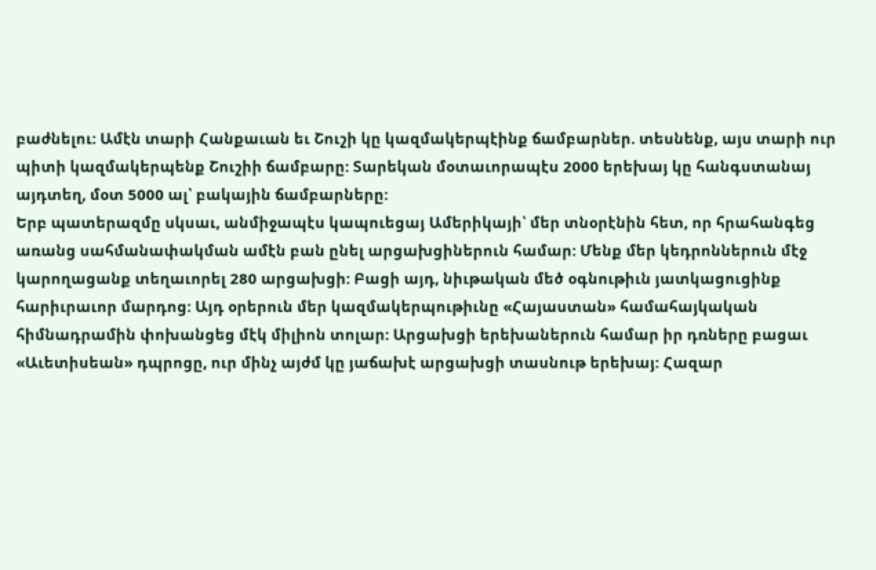բաժնելու: Ամէն տարի Հանքաւան եւ Շուշի կը կազմակերպէինք ճամբարներ. տեսնենք, այս տարի ուր պիտի կազմակերպենք Շուշիի ճամբարը: Տարեկան մօտաւորապէս 2000 երեխայ կը հանգստանայ այդտեղ, մօտ 5000 ալ՝ բակային ճամբարները:
Երբ պատերազմը սկսաւ, անմիջապէս կապուեցայ Ամերիկայի՝ մեր տնօրէնին հետ, որ հրահանգեց առանց սահմանափակման ամէն բան ընել արցախցիներուն համար: Մենք մեր կեդրոններուն մէջ կարողացանք տեղաւորել 280 արցախցի: Բացի այդ, նիւթական մեծ օգնութիւն յատկացուցինք հարիւրաւոր մարդոց: Այդ օրերուն մեր կազմակերպութիւնը «Հայաստան» համահայկական հիմնադրամին փոխանցեց մէկ միլիոն տոլար: Արցախցի երեխաներուն համար իր դռները բացաւ «Աւետիսեան» դպրոցը, ուր մինչ այժմ կը յաճախէ արցախցի տասնութ երեխայ: Հազար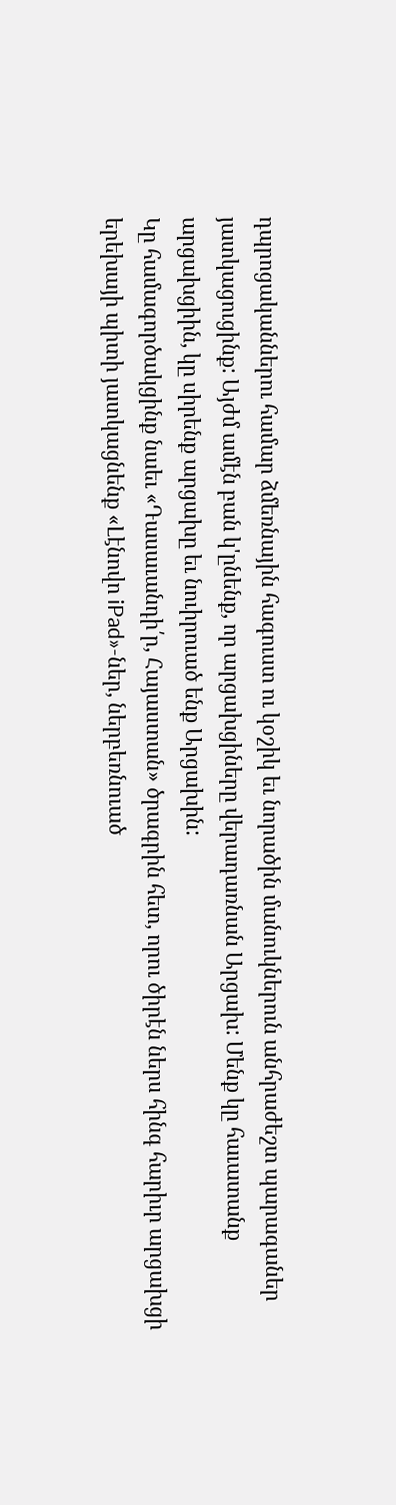դպրոցականներու համար ձմեռնային հագուստ ու կօշիկ եւ նորածին մանուկներուն անհրաժեշտ պարագաներ յատկացուցինք: Այժմ ամէն բան կ'ընենք, որ արցախցիները վերադառնան Արցախ: Մենք կը հաւատանք արցախցիին, կը սիրենք արցախը եւ նուիրուած ենք Արցախին:
Կը համագործակցինք նաեւ «Դասաւանդի՛ր, Հայաստան» ծրագրին հետ, որու ծիրէն ներս հինգ հարիւր արցախցի երեխայի պիտի յատկացնենք «Լէնովո iPad»-ներ, ներբեռնուած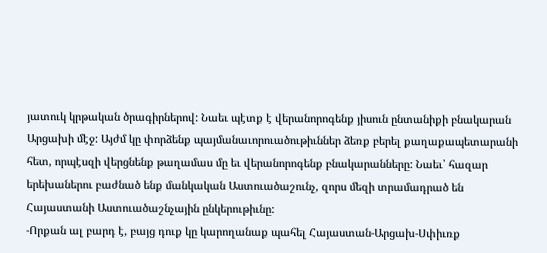յատուկ կրթական ծրագիրներով: Նաեւ պէտք է վերանորոգենք յիսուն ընտանիքի բնակարան Արցախի մէջ: Այժմ կը փորձենք պայմանաւորուածութիւններ ձեռք բերել քաղաքապետարանի հետ, որպէսզի վերցնենք թաղամաս մը եւ վերանորոգենք բնակարանները: Նաեւ՝ հազար երեխաներու բաժնած ենք մանկական Աստուածաշունչ, զորս մեզի տրամադրած են Հայաստանի Աստուածաշնչային ընկերութիւնը:
-Որքան ալ բարդ է, բայց դուք կը կարողանաք պահել Հայաստան-Արցախ-Սփիւռք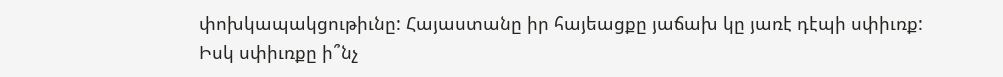փոխկապակցութիւնը: Հայաստանը իր հայեացքը յաճախ կը յառէ դէպի սփիւռք: Իսկ սփիւռքը ի՞նչ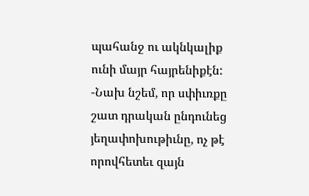պահանջ ու ակնկալիք ունի մայր հայրենիքէն:
-Նախ նշեմ, որ սփիւռքը շատ դրական ընդունեց յեղափոխութիւնը, ոչ թէ որովհետեւ զայն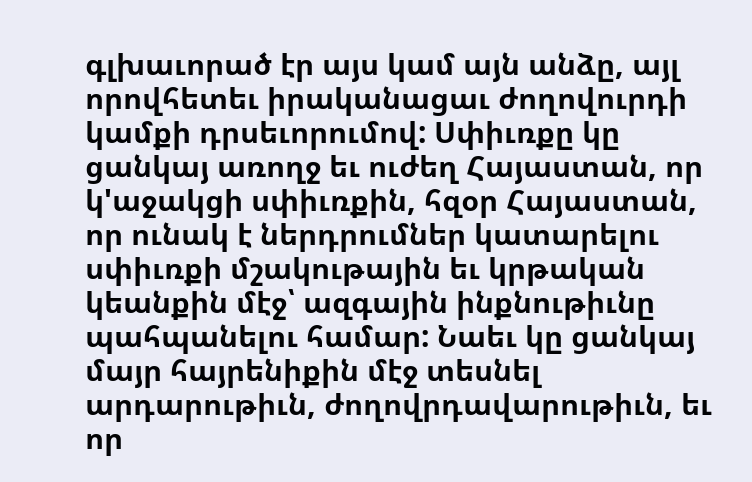գլխաւորած էր այս կամ այն անձը, այլ որովհետեւ իրականացաւ ժողովուրդի կամքի դրսեւորումով: Սփիւռքը կը ցանկայ առողջ եւ ուժեղ Հայաստան, որ կ'աջակցի սփիւռքին, հզօր Հայաստան, որ ունակ է ներդրումներ կատարելու սփիւռքի մշակութային եւ կրթական կեանքին մէջ՝ ազգային ինքնութիւնը պահպանելու համար: Նաեւ կը ցանկայ մայր հայրենիքին մէջ տեսնել արդարութիւն, ժողովրդավարութիւն, եւ որ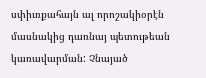սփիւռքահայն ալ որոշակիօրէն մասնակից դառնայ պետութեան կառավարման: Չնայած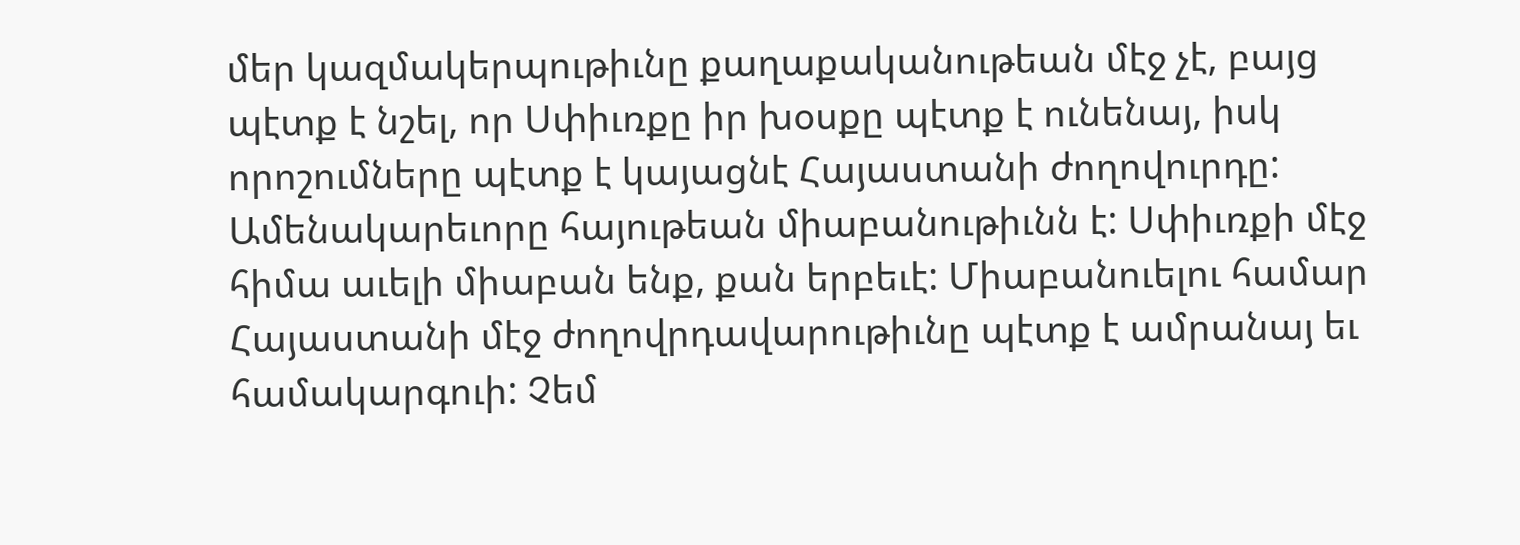մեր կազմակերպութիւնը քաղաքականութեան մէջ չէ, բայց պէտք է նշել, որ Սփիւռքը իր խօսքը պէտք է ունենայ, իսկ որոշումները պէտք է կայացնէ Հայաստանի ժողովուրդը:
Ամենակարեւորը հայութեան միաբանութիւնն է: Սփիւռքի մէջ հիմա աւելի միաբան ենք, քան երբեւէ: Միաբանուելու համար Հայաստանի մէջ ժողովրդավարութիւնը պէտք է ամրանայ եւ համակարգուի: Չեմ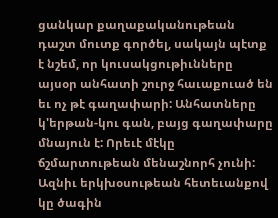ցանկար քաղաքականութեան դաշտ մուտք գործել, սակայն պէտք է նշեմ, որ կուսակցութիւնները այսօր անհատի շուրջ հաւաքուած են եւ ոչ թէ գաղափարի: Անհատները կ'երթան-կու գան, բայց գաղափարը մնայուն է: Որեւէ մէկը ճշմարտութեան մենաշնորհ չունի: Ազնիւ երկխօսութեան հետեւանքով կը ծագին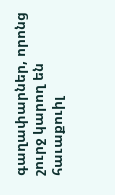գաղափարներ, որոնց շուրջ կարող են հաւաքուիլ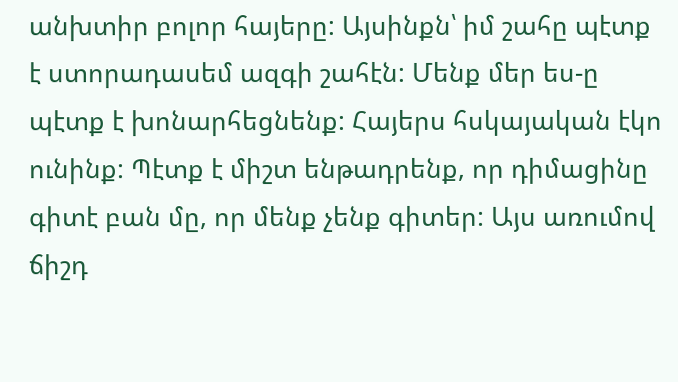անխտիր բոլոր հայերը: Այսինքն՝ իմ շահը պէտք է ստորադասեմ ազգի շահէն: Մենք մեր ես-ը պէտք է խոնարհեցնենք: Հայերս հսկայական էկո ունինք: Պէտք է միշտ ենթադրենք, որ դիմացինը գիտէ բան մը, որ մենք չենք գիտեր: Այս առումով ճիշդ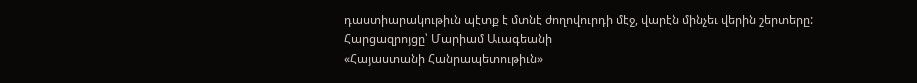դաստիարակութիւն պէտք է մտնէ ժողովուրդի մէջ, վարէն մինչեւ վերին շերտերը:
Հարցազրոյցը՝ Մարիամ Աւագեանի
«Հայաստանի Հանրապետութիւն»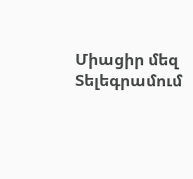Միացիր մեզ Տելեգրամում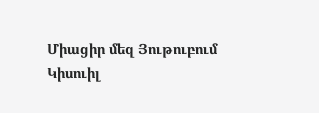Միացիր մեզ Յութուբում
Կիսուիլ